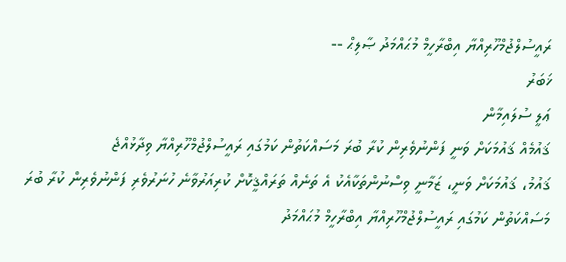ރައީސުލްޖުމްހޫރިއްޔާ އިބްރާހީމް މުޙައްމަދު ޞާލިޙް --
ޚަބަރު
ޢަލީ ސުލައިމާން
ޤައުމެއް ޤައުމަކަށް ވަނީ ފަންނުވެރިން ކުރާ ބުރަ މަސައްކަތުން ކަމުގައި ރައީސުލްޖުމްހޫރިއްޔާ ވިދާޅުއްޖެ
ޤައުމު، ޤައުމަކަށް ވަނީ، ޒަމާނީ ވިސްނުންތަކާއެކު އެ ތަނެއް ތަރައްޤީކޮށް ކުރިއަރުވާނެ ހުނަރުވެރި ފަންނުވެރިން ކުރާ ބުރަ މަސައްކަތުން ކަމުގައި ރައީސުލްޖުމްހޫރިއްޔާ އިބްރާހީމް މުޙައްމަދު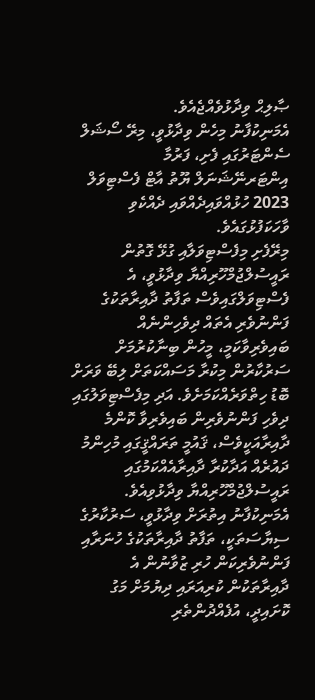ޞާލިޙް ވިދާޅުވެއްޖެއެވެ.
އެމަނިކުފާނު މިހެން ވިދާޅުވީ، މިރޭ ސޯޝަލް ސެންޓަރުގައި ފެށި، ފަރުމާ އިންޓަރނޭޝަނަލް ޔޫތު އާޓް ފެސްޓިވަލް 2023 ހުޅުއްވައިދެއްވައި ދެއްކެވި ވާހަކަފުޅުގައެވެ.
މިރޭފެށި މިފެސްޓިވަލާއި ގުޅޭ ގޮތުން ރައީސުލްޖުމްހޫރިއްޔާ ވިދާޅުވީ، އެ ފެސްޓިވަލްގައިވެސް ތަފާތު ދާއިރާތަކުގެ ފަންނުވެރި އެތައް ދިވެހިންނެއް ބައިވެރިވާކަމީ، މީހުން ބިނާކުރުމަށް ސަރުކާރުން މިކުރާ މަސައްކަތަށް ލިބޭ ވަރަށް ބޮޑު ހިތްވަރެއްކަމަށެވެ. އަދި މިފެސްޓިވަލުގައި ދިވެހި ފަންނުވެރިން ބައިވެރިވާ ކޮންމެ ދާއިރާއަކީވެސް، ޤައުމީ ތަރައްޤީގައި މުހިންމު ދައުރެއް އަދާކުރާ ދާއިރާއެއްކަމުގައި ރައީސުލްޖުމްހޫރިއްޔާ ވިދާޅުވިއެވެ.
އެމަނިކުފާނު އިތުރަށް ވިދާޅުވީ، ސަރުކާރުގެ ސިޔާސަތަކީ، ތަފާތު ދާއިރާތަކުގެ ހުނަރާއި ފަންނުވެރިކަން ހުރި ޒުވާނުން އެ ދާއިރާތަކުން ކުރިއަރައި ދިޔުމަށް މަގު ކޮށައިދީ، އުފެއްދުންތެރި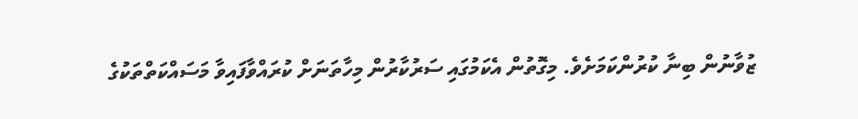ޒުވާނުން ބިނާ ކުރުންކަމަށެވެ. މިގޮތުން އެކަމުގައި ސަރުކާރުން މިހާތަނަށް ކުރައްވާފައިވާ މަސައްކަތްތަކުގެ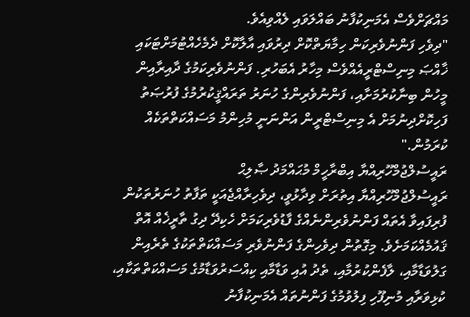މައްޗަށްވެސް އެމަނިކުފާނު ބައްލަވައި ލެއްވިއެވެ.
"ދިވެހި ފަންނުވެރިކަން ހިމާޔަތްކޮށް ދިރުވައި އާލާކޮށް ދެމެހެއްޓުމަށްޓަކައި ޚާއްޞަ މިނިސްޓްރީއެއްވެސް މިހާރު އެބަހުރި. ފަންނުވެރިކަމުގެ ދާއިރާއިން މީހުން ބިނާކުރުމަށާއި، ފަންނުވެރިންގެ ހުނަރު ތަރައްޤީކުރުމުގެ ފުރުޞަތު ފަހިކޮށްދިނުމަށް އެ މިނިސްޓްރީން އަންނަނީ މުހިންމު މަސައްކަތްތަކެއް ކުރަމުން."
ރައީސުލްޖުމްހޫރިއްޔާ އިބްރާހީމް މުޙައްމަދު ޞާލިޙް
ރައީސުލްޖުމްހޫރިއްޔާ އިތުރަށް ވިދާޅުވީ، ދިވެހިރާއްޖެއަކީ ތަފާތު ހުނަރުތަކުން ފުރިފައިވާ އެތައް ފަންނުވެރިންނެއްގެ ފާޑުވެރިކަމަށް ހެކިދޭ ދިގު ތާރީޚެއް އޮތް ޤައުމެއްކަމަށެވެ. މިގޮތުން ދިވެހިންގެ ފަންނުވެރި މަސައްކަތްތަކުގެ ތެރެއިން ގަލުވަޑާމާއި، ލާފެންކުރުމާއި، ތެދު އުއި ވަޑާމާއި ކިއްސަރުވަޑާމުގެ މަސައްކަތްތަކާއި، ކުޅިވަރާއި މުނިފޫހި ފިލުވުމުގެ ފަންނުތައް އެމަނިކުފާނު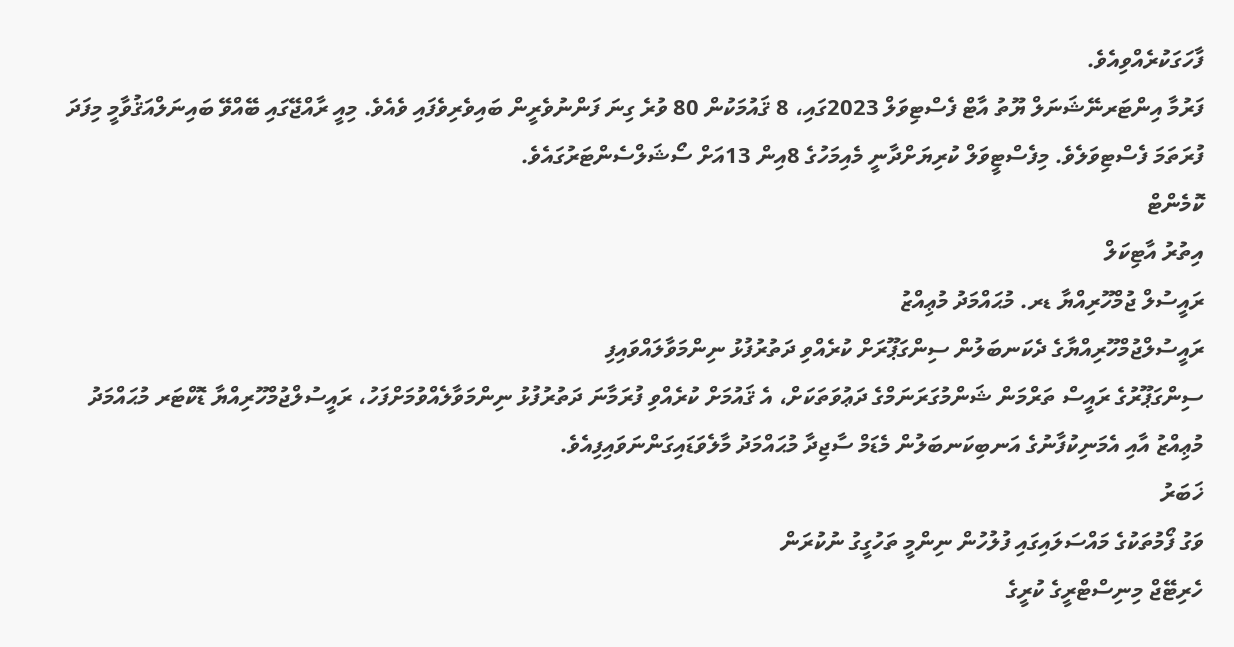ފާހަގަކުރެއްވިއެވެ.
ފަރުމާ އިންޓަރނޭޝަނަލް ޔޫތު އާޓް ފެސްޓިވަލް 2023ގައި، 8 ޤައުމަކުން 80 ވުރެ ގިނަ ފަންނުވެރީން ބައިވެރިވެފައި ވެއެވެ. މިއީ ރާއްޖޭގައި ބޭއްވޭ ބައިނަލްއަޤުވާމީ މިފަދަ ފުރަތަމަ ފެސްޓިވަލެވެ. މިފެސްޓީވަލް ކުރިޔަށްދާނީ މެއިމަހުގެ 8އިން 13އަށް ސޯޝަލްސެންޓަރުގައެވެ.
ކޮމެންޓް
އިތުރު އާޓިކަލް
ރައީސުލް ޖުމްހޫރިއްޔާ ޑރ. މުޙައްމަދު މުޢިއްޒު
ރައީސުލްޖުމްހޫރިއްޔާގެ ދެކަނބަލުން ސިންގަޕޫރަށް ކުރެއްވި ދަތުރުފުޅު ނިންމަވާލައްވައިފި
ސިންގަޕޫރުގެ ރައީސް ތަރްމަން ޝަންމުގަރަނަމްގެ ދަޢުވަތަކަށް، އެ ޤައުމަށް ކުރެއްވި ފުރަމާނަ ދަތުރުފުޅު ނިންމަވާލެއްވުމަށްފަހު، ރައީސުލްޖުމްހޫރިއްޔާ ޑޮކްޓަރ މުޙައްމަދު މުޢިއްޒު އާއި އެމަނިކުފާނުގެ އަނބިކަނބަލުން މެޑަމް ސާޖިދާ މުޙައްމަދު މާލެވަޑައިގަންނަވައިފިއެވެ.
ޚަބަރު
ވަގު ފޯމުތަކުގެ މައްސަލައިގައި ފުލުހުން ނިންމީ ތަހުގީގު ނުކުރަން
ހެރިޓޭޖް މިނިސްޓްރީގެ ކުރީގެ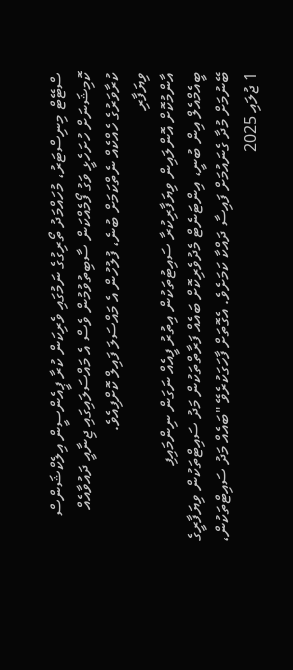ސްޓޭޓް މިނިސްޓަރު، މުހައްމަދު ތޯރިގުގެ ނަމުގައި ވެރިކަން ކުރާ ޕީއެންސީން އިލެކްޝަންސް ކޮމިޝަނަށް ހުށަހެޅީ ވަގު ފޯމެއްކަން ސާބިތުވުމުން ވެސް އެ މައްސަލައިގައި ޖިނާއީ ދައުވާއެއް ކުރާވަރުގެ ހެއްކެއް ނެތްކަމަށް ބުނެ، ފުލުހުން އެ މައްސަލަ ފައިލް ކޮށްފިއެވެ.
ވިޔަފާރި
އާންމުކޮށް އޮންލައިން ވިޔަފާރިކުރާ ސައިޓުތަކުން އިތުރު ފީއެއް ނަގަން ނިންމައިފި
ބީއެމްއެލް އިން ބުނީ، އިންޓަނެޓް މެދުވެރިކޮށް ބައެއް ފަރާތްތަކުން މަދު ސައިޓްތަކުން ވިޔަފާރީގެ ބޭނުމަށް މުދާ ގެނައުމަށް ފައިސާ ދައްކާ ކަމަށެވެ. އެގޮތަށް ފާހަގަކުރެވޭ "ބައެއް މަދު ސައިޓްތަކުން، 1 ޖުލައި 2025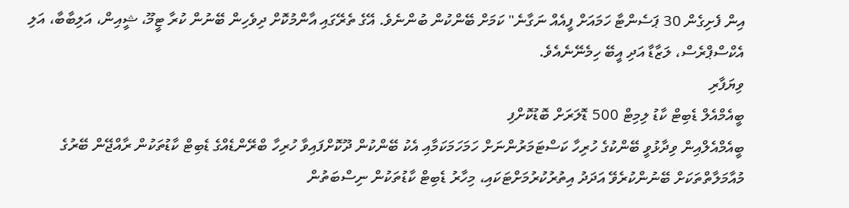އިން ފެށިގެން 30 ޕަސެންޓާ ހަމައަށް ފީއެއް ނަގާނެ" ކަމަށް ބޭންކުން ބުންނެވެ. އޭގެ ތެރޭގައި އާންމުކޮށް ދިވެހިން ބޭނުން ކުރާ ޓީމޫ، ޝީއިން، އަލިބާބާ، އަލި އެކްސްޕްރެސް، ލަޒާޑާ އަދި އީބޭ ހިމެނޭނެއެވެ.
ވިޔަފާރި
ބީއެމްއެލް ޑެބިޓް ކާޑު ލިމިޓް 500 ޑޮލަރަށް ބޮޑުކޮށްފި
ބީއެމްއެލްއިން ވިދާޅުވީ ބޭންކުގެ ހުރިހާ ކަސްޓަމަރުންނަށް ހަމަހަމަކަމާއި އެކު ބޭންކުން ދޫކޮށްފައިވާ ހުރިހާ ބްރޭންޑެއްގެ ޑެބިޓް ކާޑުތަކުން ރާއްޖޭން ބޭރުގެ މުއާމަލާތްތަކަށް ބޭނުންކުރެވޭ އަދަދު އިތުރުކުރުމަށްޓަކައި، މިހާރު ޑެބިޓް ކާޑުތަކުން ނިސްބަތުން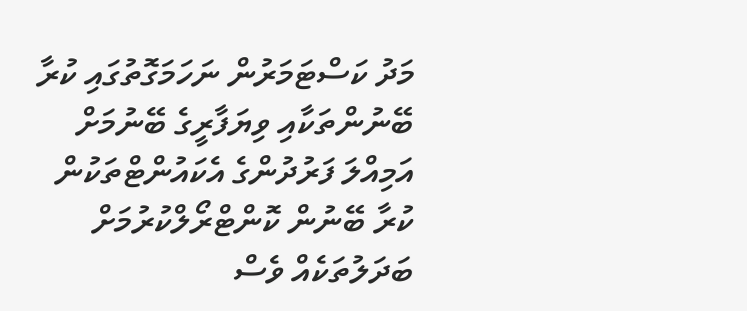މަދު ކަސްޓަމަރުން ނަހަމަގޮތުގައި ކުރާ ބޭނުންތަކާއި ވިޔަފާރީގެ ބޭނުމަށް އަމިއްލަ ފަރުދުންގެ އެކައުންޓްތަކުން ކުރާ ބޭނުން ކޮންޓްރޯލްކުރުމަށް ބަދަލުތަކެއް ވެސް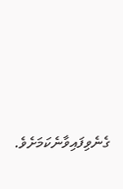ގެނެވިފައިވާނެކަމަށެވެ.